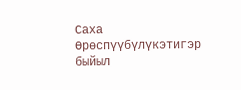Саха Өрөспүүбүлүкэтигэр быйыл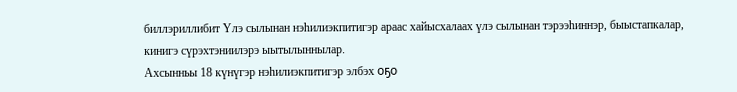биллэриллибит Үлэ сылынан нэһилиэкпитигэр араас хайысхалаах үлэ сылынан тэрээһиннэр, быыстапкалар, кинигэ сүрэхтэниилэрэ ыытылыннылар.
Ахсынньы 18 күнүгэр нэһилиэкпитигэр элбэх оҕо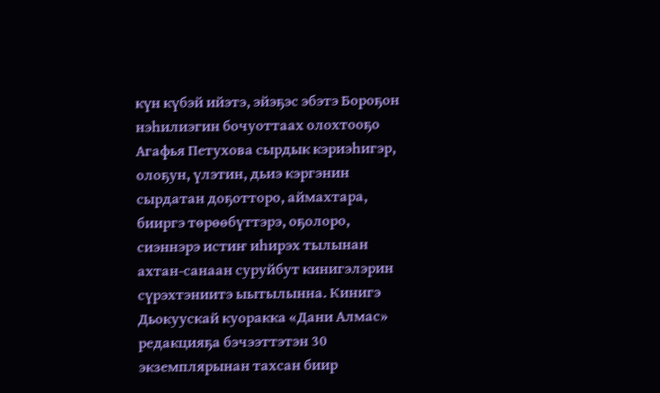күн күбэй ийэтэ, эйэҕэс эбэтэ Бороҕон нэһилиэгин бочуоттаах олохтооҕо Агафья Петухова сырдык кэриэһигэр, олоҕун, үлэтин, дьиэ кэргэнин сырдатан доҕотторо, аймахтара, бииргэ төрөөбүттэрэ, оҕолоро, сиэннэрэ истиҥ иһирэх тылынан ахтан-санаан суруйбут кинигэлэрин сүрэхтэниитэ ыытылынна. Кинигэ Дьокуускай куоракка «Дани Алмас» редакцияҕа бэчээттэтэн 30 экземплярынан тахсан биир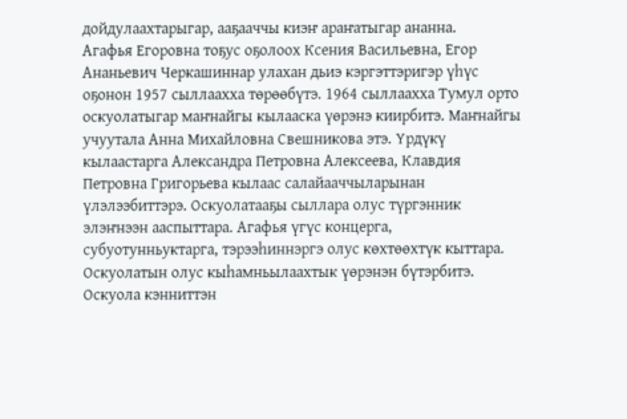дойдулаахтарыгар, ааҕааччы киэҥ араҥатыгар ананна.
Агафья Егоровна тоҕус оҕолоох Ксения Васильевна, Егор Ананьевич Черкашиннар улахан дьиэ кэргэттэригэр үһүс оҕонон 1957 сыллаахха төрөөбүтэ. 1964 сыллаахха Тумул орто оскуолатыгар маҥнайгы кылааска үөрэнэ киирбитэ. Маҥнайгы учуутала Анна Михайловна Свешникова этэ. Үрдүкү кылаастарга Александра Петровна Алексеева, Клавдия Петровна Григорьева кылаас салайааччыларынан үлэлээбиттэрэ. Оскуолатааҕы сыллара олус түргэнник элэҥнээн ааспыттара. Агафья үгүс концерга, субуотунньуктарга, тэрээһиннэргэ олус көхтөөхтүк кыттара. Оскуолатын олус кыһамньылаахтык үөрэнэн бүтэрбитэ.
Оскуола кэнниттэн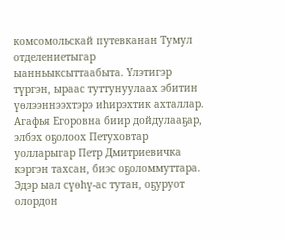комсомольскай путевканан Тумул отделениетыгар ыанньыксыттаабыта. Үлэтигэр түргэн, ыраас туттунуулаах эбитин үөлээннээхтэрэ иһирэхтик ахталлар. Агафья Егоровна биир дойдулааҕар, элбэх оҕолоох Петуховтар уолларыгар Петр Дмитриевичка кэргэн тахсан, биэс оҕоломмуттара. Эдэр ыал сүөһү-ас тутан, оҕуруот олордон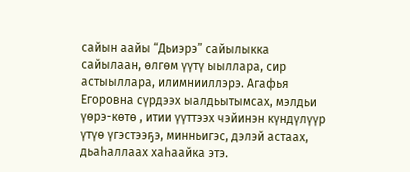сайын аайы “Дьиэрэ” сайылыкка сайылаан, өлгөм үүтү ыыллара, сир астыыллара, илимнииллэрэ. Агафья Егоровна сүрдээх ыалдьытымсах, мэлдьи үөрэ-көтө , итии үүттээх чэйинэн күндүлүүр үтүө үгэстээҕэ, минньигэс, дэлэй астаах, дьаһаллаах хаһаайка этэ.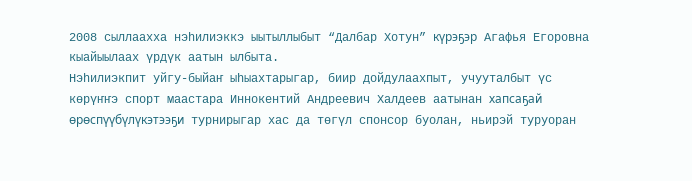2008 сыллаахха нэһилиэккэ ыытыллыбыт “Далбар Хотун” күрэҕэр Агафья Егоровна кыайыылаах үрдүк аатын ылбыта.
Нэһилиэкпит уйгу-быйаҥ ыһыахтарыгар, биир дойдулаахпыт, учууталбыт үс көрүҥҥэ спорт маастара Иннокентий Андреевич Халдеев аатынан хапсаҕай өрөспүүбүлүкэтээҕи турнирыгар хас да төгүл спонсор буолан, ньирэй туруоран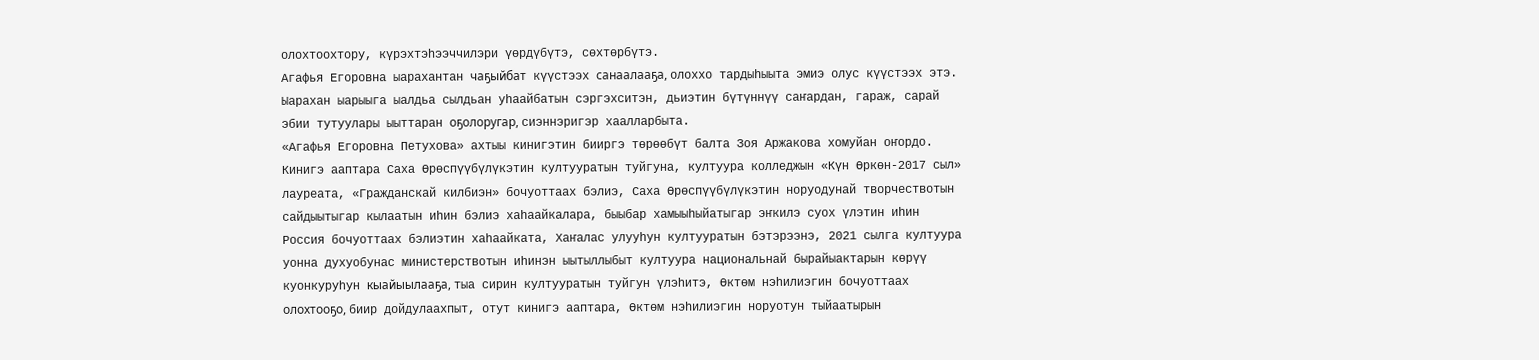олохтоохтору, күрэхтэһээччилэри үөрдүбүтэ, сөхтөрбүтэ.
Агафья Егоровна ыарахантан чаҕыйбат күүстээх санаалааҕа, олоххо тардыһыыта эмиэ олус күүстээх этэ. Ыарахан ыарыыга ыалдьа сылдьан уһаайбатын сэргэхситэн, дьиэтин бүтүннүү саҥардан, гараж, сарай эбии тутуулары ыыттаран оҕолоругар, сиэннэригэр хаалларбыта.
«Агафья Егоровна Петухова» ахтыы кинигэтин бииргэ төрөөбүт балта Зоя Аржакова хомуйан оҥордо. Кинигэ ааптара Саха Өрөспүүбүлүкэтин култууратын туйгуна, култуура колледжын «Күн Өркөн-2017 сыл» лауреата, «Гражданскай килбиэн» бочуоттаах бэлиэ, Саха Өрөспүүбүлүкэтин норуодунай творчествотын сайдыытыгар кылаатын иһин бэлиэ хаһаайкалара, быыбар хамыыһыйатыгар эҥкилэ суох үлэтин иһин Россия бочуоттаах бэлиэтин хаһаайката, Хаҥалас улууһун култууратын бэтэрээнэ, 2021 сылга култуура уонна духуобунас министерствотын иһинэн ыытыллыбыт култуура национальнай бырайыактарын көрүү куонкуруһун кыайыылааҕа, тыа сирин култууратын туйгун үлэһитэ, Өктөм нэһилиэгин бочуоттаах олохтооҕо, биир дойдулаахпыт, отут кинигэ ааптара, Өктөм нэһилиэгин норуотун тыйаатырын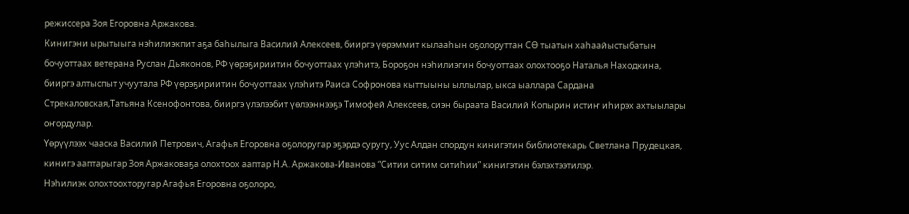режиссера Зоя Егоровна Аржакова.
Кинигэни ырытыыга нэһилиэкпит аҕа баһылыга Василий Алексеев, бииргэ үөрэммит кылааһын оҕолоруттан СӨ тыатын хаһаайыстыбатын бочуоттаах ветерана Руслан Дьяконов, РФ үөрэҕириитин бочуоттаах үлэһитэ, Бороҕон нэһилиэгин бочуоттаах олохтооҕо Наталья Находкина, бииргэ алтыспыт учуутала РФ үөрэҕириитин бочуоттаах үлэһитэ Раиса Софронова кыттыыны ыллылар, ыкса ыаллара Сардана Стрекаловская,Татьяна Ксенофонтова, бииргэ үлэлээбит үөлээннээҕэ Тимофей Алексеев, сиэн быраата Василий Копырин истиҥ иһирэх ахтыылары оҥордулар.
Үөрүүлээх чааска Василий Петрович, Агафья Егоровна оҕолоругар эҕэрдэ суругу, Уус Алдан спордун кинигэтин библиотекарь Светлана Прудецкая, кинигэ ааптарыгар Зоя Аржаковаҕа олохтоох ааптар Н.А. Аржакова-Иванова “Ситии ситим ситиһии” кинигэтин бэлэхтээтилэр.
Нэһилиэк олохтоохторугар Агафья Егоровна оҕолоро,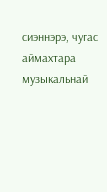сиэннэрэ, чугас аймахтара музыкальнай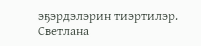эҕэрдэлэрин тиэртилэр.
Светлана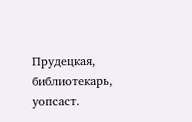Прудецкая, библиотекарь, уопсаст.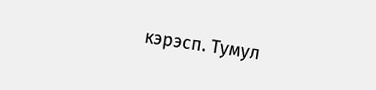кэрэсп. Тумул